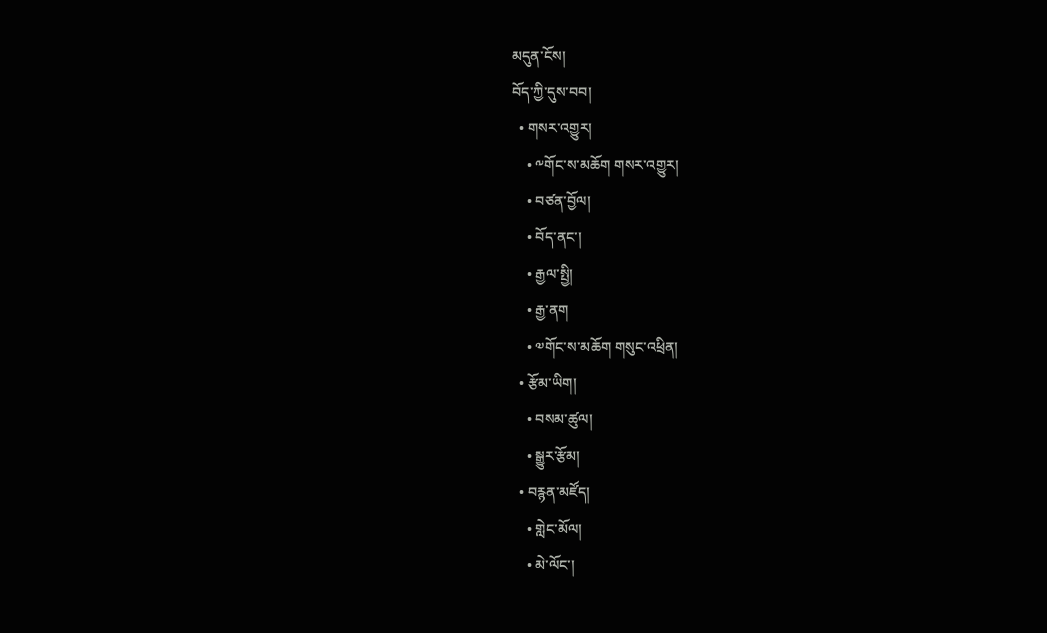མདུན་ངོས།
བོད་ཀྱི་དུས་བབ།
  • གསར་འགྱུར།
    • ༸གོང་ས་མཆོག གསར་འགྱུར།
    • བཙན་བྱོལ།
    • བོད་ནང་།
    • རྒྱལ་སྤྱི།
    • རྒྱ་ནག
    • ༧གོང་ས་མཆོག གསུང་འཕྲིན།
  • རྩོམ་ཡིག།
    • བསམ་ཚུལ།
    • སྒྱུར་རྩོམ།
  • བརྙན་མཛོད།
    • གླེང་མོལ།
    • མེ་ལོང་།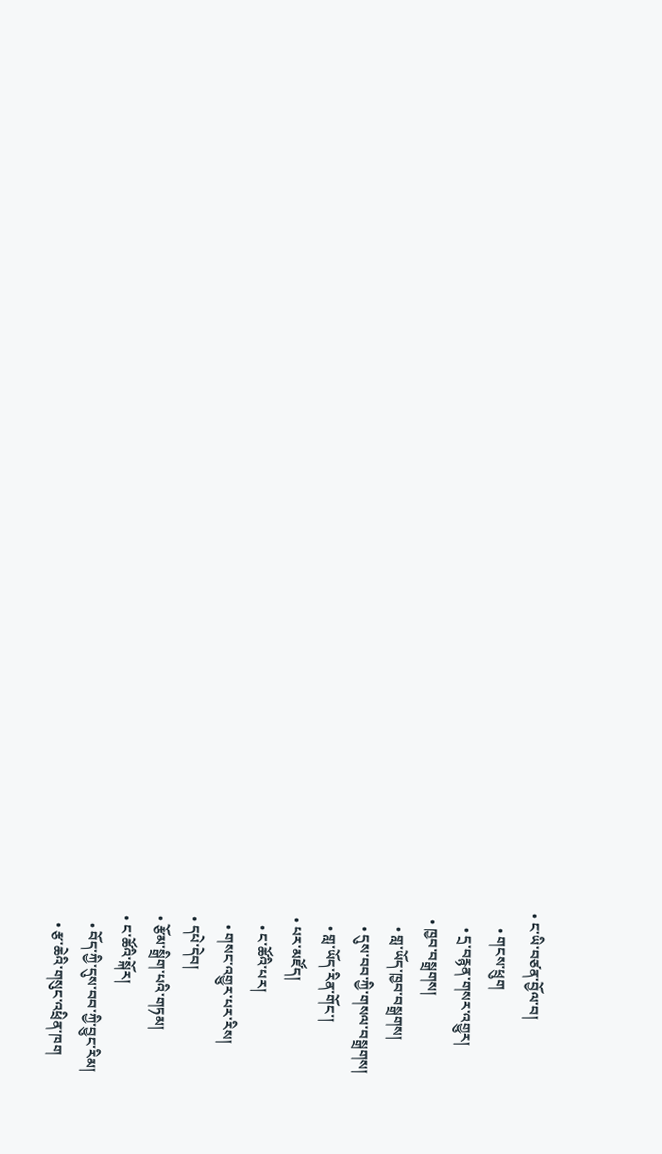• ང་ཡི་བཙན་བྱོལ་བ།
    • གངས་ཕྲུག
    • དྲ་བརྙན་གསར་འགྱུར།
  • ཁྱབ་བསྒྲགས།
    • གླ་ཡོད་ཁྱབ་བསྒྲགས།
    • དུས་བབ་ཀྱི་གསལ་བསྒྲགས།
    • གླ་ཡོད་རིན་གོང་།
  • པར་མཛོད།
    • ང་ཚོའི་པར།
    • གསང་འགྱུར་པར་རིས།
  • དཔེ་དེབ།
  • རྩོམ་སྒྲིག་པའི་གཏམ།
  • ང་ཚོའི་སྐོར།
    • བོད་ཀྱི་དུས་བབ་ཀྱི་བྱུང་རིམ།
    • རྩ་ཆེའི་གསུང་འཕྲིན་ཁག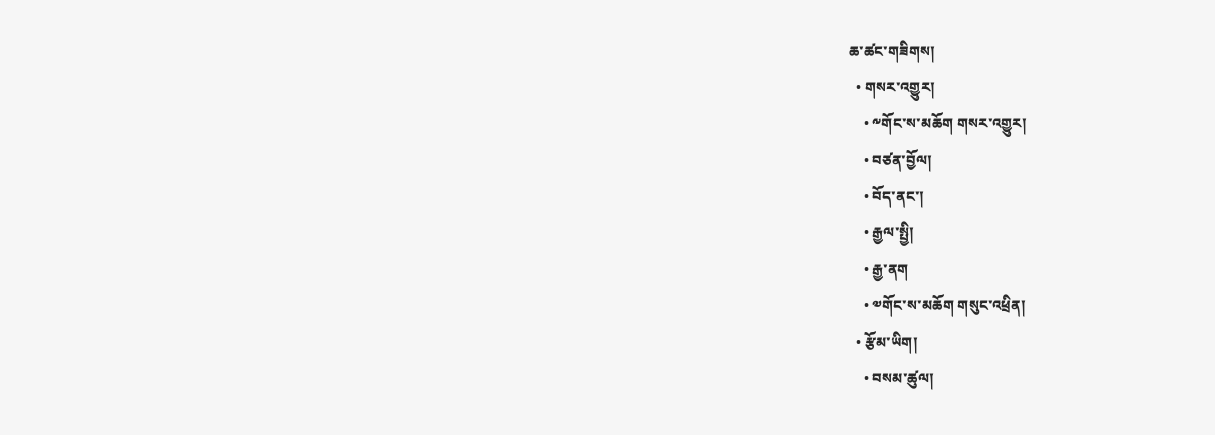ཆ་ཚང་གཟིགས།
  • གསར་འགྱུར།
    • ༸གོང་ས་མཆོག གསར་འགྱུར།
    • བཙན་བྱོལ།
    • བོད་ནང་།
    • རྒྱལ་སྤྱི།
    • རྒྱ་ནག
    • ༧གོང་ས་མཆོག གསུང་འཕྲིན།
  • རྩོམ་ཡིག།
    • བསམ་ཚུལ།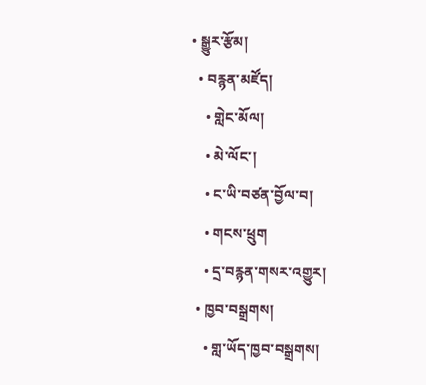• སྒྱུར་རྩོམ།
  • བརྙན་མཛོད།
    • གླེང་མོལ།
    • མེ་ལོང་།
    • ང་ཡི་བཙན་བྱོལ་བ།
    • གངས་ཕྲུག
    • དྲ་བརྙན་གསར་འགྱུར།
  • ཁྱབ་བསྒྲགས།
    • གླ་ཡོད་ཁྱབ་བསྒྲགས།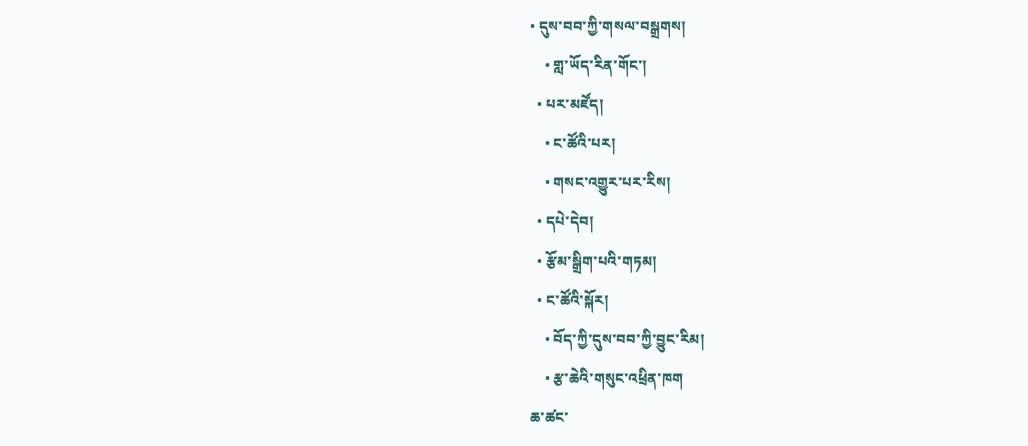• དུས་བབ་ཀྱི་གསལ་བསྒྲགས།
    • གླ་ཡོད་རིན་གོང་།
  • པར་མཛོད།
    • ང་ཚོའི་པར།
    • གསང་འགྱུར་པར་རིས།
  • དཔེ་དེབ།
  • རྩོམ་སྒྲིག་པའི་གཏམ།
  • ང་ཚོའི་སྐོར།
    • བོད་ཀྱི་དུས་བབ་ཀྱི་བྱུང་རིམ།
    • རྩ་ཆེའི་གསུང་འཕྲིན་ཁག
ཆ་ཚང་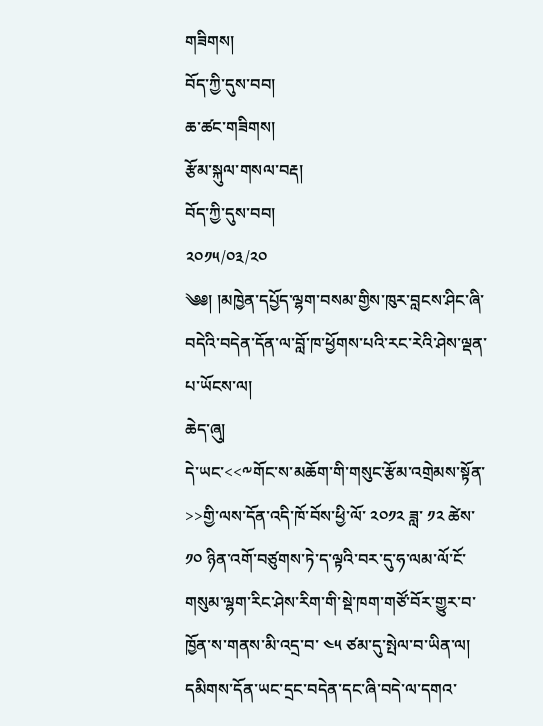གཟིགས།
བོད་ཀྱི་དུས་བབ།
ཆ་ཚང་གཟིགས།
རྩོམ་སྐུལ་གསལ་བརྡ།
བོད་ཀྱི་དུས་བབ།
༢༠༡༥/༠༣/༢༠
༄༅། །མཁྱེན་དཔྱོད་ལྷག་བསམ་གྱིས་ཁུར་བླངས་ཤིང་ཞི་བདེའི་བདེན་དོན་ལ་བློ་ཁ་ཕྱོགས་པའི་རང་རེའི་ཤེས་ལྡན་པ་ཡོངས་ལ།
ཆེད་ཞུ།
དེ་ཡང་<<༸གོང་ས་མཆོག་གི་གསུང་རྩོམ་འགྲེམས་སྟོན་>>གྱི་ལས་དོན་འདི་ཁོ་བོས་ཕྱི་ལོ་ ༢༠༡༢ ཟླ་ ༡༢ ཚེས་ ༡༠ ཉིན་འགོ་བཙུགས་ཏེ་ད་ལྟའི་བར་དུ་ཧ་ལམ་ལོ་ངོ་གསུམ་ལྷག་རིང་ཤེས་རིག་གི་སྡེ་ཁག་གཙོ་བོར་གྱུར་བ་ཁྱོན་ས་གནས་མི་འདྲ་བ་ ༤༥ ཙམ་དུ་སྤེལ་བ་ཡིན་ལ། དམིགས་དོན་ཡང་དྲང་བདེན་དང་ཞི་བདེ་ལ་དགའ་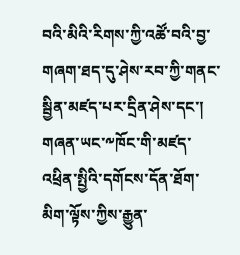བའི་མིའི་རིགས་ཀྱི་འཚོ་བའི་བྱ་གཞག་ཐད་དུ་ཤེས་རབ་ཀྱི་གནང་སྦྱིན་མཛད་པར་དྲིན་ཤེས་དང་། གཞན་ཡང་༸ཁོང་གི་མཛད་འཕྲིན་སྤྱིའི་དགོངས་དོན་ཐོག་མིག་ལྟོས་ཀྱིས་རྒྱུན་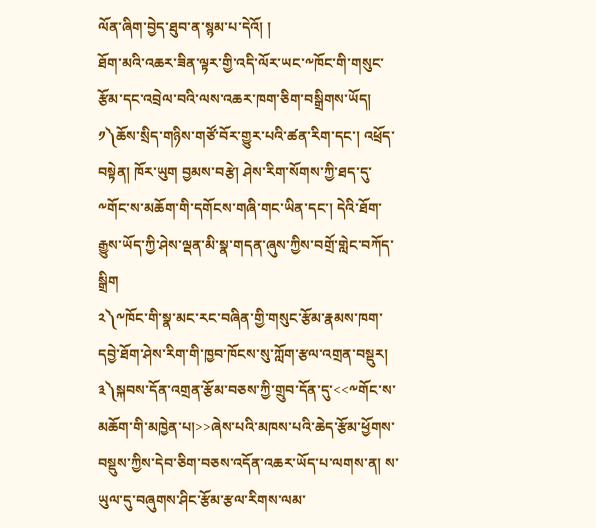ལོན་ཞིག་བྱེད་ཐུབ་ན་སྙམ་པ་དེའོ། །
ཐོག་མའི་འཆར་ཟིན་ལྟར་གྱི་འདི་ལོར་ཡང་༸ཁོང་གི་གསུང་རྩོམ་དང་འབྲེལ་བའི་ལས་འཆར་ཁག་ཅིག་བསྒྲིགས་ཡོད།
༡༽ཆོས་སྲིད་གཉིས་གཙོ་བོར་གྱུར་པའི་ཚན་རིག་དང་། འཕྲོད་བསྟེན། ཁོར་ཡུག བྱམས་བརྩེ། ཤེས་རིག་སོགས་ཀྱི་ཐད་དུ་༸གོང་ས་མཆོག་གི་དགོངས་གཞི་གང་ཡིན་དང་། དེའི་ཐོག་རྒྱུས་ཡོད་ཀྱི་ཤེས་ལྡན་མི་སྣ་གདན་ཞུས་ཀྱིས་བགྲོ་གླེང་བཀོད་སྒྲིག
༢༽༸ཁོང་གི་སྣ་མང་རང་བཞིན་གྱི་གསུང་རྩོམ་རྣམས་ཁག་དབྱེ་ཐོག་ཤེས་རིག་གི་ཁྱབ་ཁོངས་སུ་ཀློག་རྩལ་འགྲན་བསྡུར།
༣༽སྐབས་དོན་འགྲན་རྩོམ་བཅས་ཀྱི་གྲུབ་དོན་དུ་<<༸གོང་ས་མཆོག་གི་མཁྱེན་པ།>>ཞེས་པའི་མཁས་པའི་ཆེད་རྩོམ་ཕྱོགས་བསྡུས་ཀྱིས་དེབ་ཅིག་བཅས་འདོན་འཆར་ཡོད་པ་ལགས་ན། ས་ཡུལ་དུ་བཞུགས་ཤིང་རྩོམ་རྩལ་རིགས་ལམ་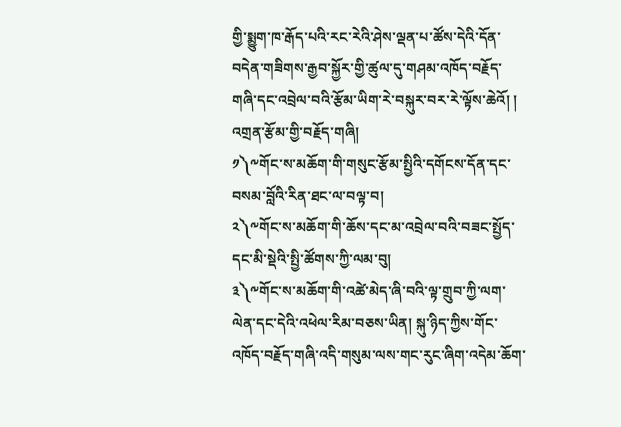གྱི་སྨྱུག་ཁ་རྒོད་པའི་རང་རེའི་ཤེས་ལྡན་པ་ཚོས་དེའི་དོན་བདེན་གཟིགས་རྒྱབ་སྐྱོར་གྱི་ཚུལ་དུ་གཤམ་འཁོད་བརྗོད་གཞི་དང་འབྲེལ་བའི་རྩོམ་ཡིག་རེ་བསྐུར་བར་རེ་ལྟོས་ཆེའོ། །
འགྲན་རྩོམ་གྱི་བརྗོད་གཞི།
༡༽༸གོང་ས་མཆོག་གི་གསུང་རྩོམ་སྤྱིའི་དགོངས་དོན་དང་བསམ་བློའི་རིན་ཐང་ལ་བལྟ་བ།
༢༽༸གོང་ས་མཆོག་གི་ཆོས་དང་མ་འབྲེལ་བའི་བཟང་སྤྱོད་དང་མི་སྡེའི་སྤྱི་ཚོགས་ཀྱི་ལམ་བུ།
༣༽༸གོང་ས་མཆོག་གི་འཚེ་མེད་ཞི་བའི་ལྟ་གྲུབ་ཀྱི་ལག་ལེན་དང་དེའི་འཕེལ་རིམ་བཅས་ཡིན། སྐུ་ཉིད་ཀྱིས་གོང་འཁོད་བརྗོད་གཞི་འདི་གསུམ་ལས་གང་རུང་ཞིག་འདེམ་ཆོག་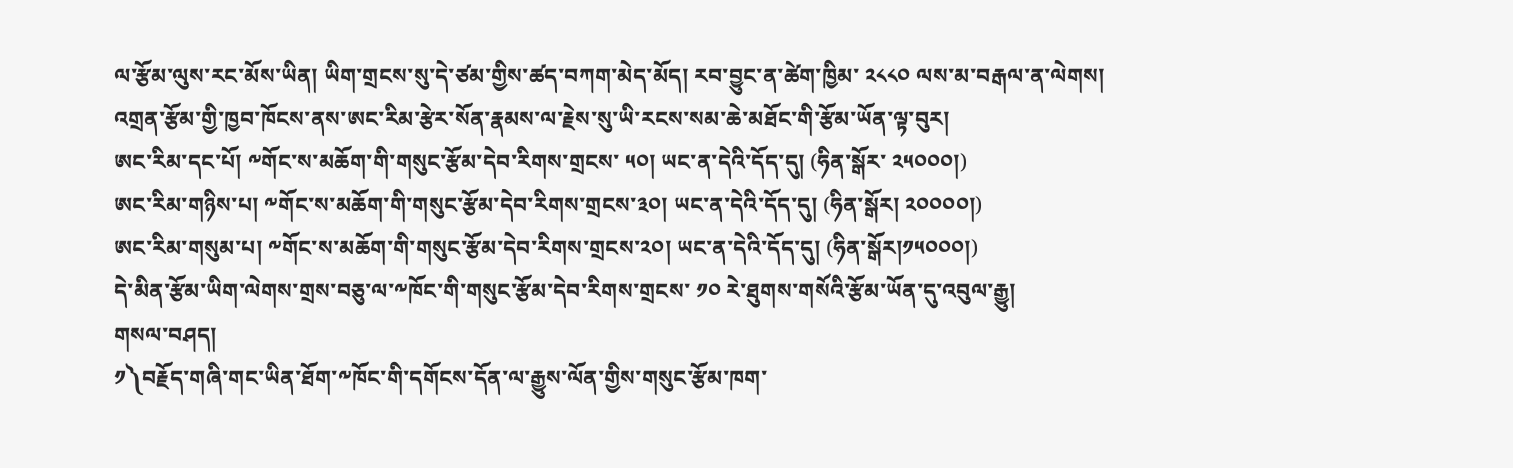ལ་རྩོམ་ལུས་རང་མོས་ཡིན། ཡིག་གྲངས་སུ་དེ་ཙམ་གྱིས་ཚད་བཀག་མེད་མོད། རབ་བྱུང་ན་ཚེག་ཁྱིམ་ ༢༨༨༠ ལས་མ་བརྒལ་ན་ལེགས།
འགྲན་རྩོམ་གྱི་ཁྱབ་ཁོངས་ནས་ཨང་རིམ་རྩེར་སོན་རྣམས་ལ་རྗེས་སུ་ཡི་རངས་སམ་ཆེ་མཐོང་གི་རྩོམ་ཡོན་ལྟ་བུར།
ཨང་རིམ་དང་པོ། ༸གོང་ས་མཆོག་གི་གསུང་རྩོམ་དེབ་རིགས་གྲངས་ ༥༠། ཡང་ན་དེའི་དོད་དུ། (ཧིན་སྒོར་ ༢༥༠༠༠།)
ཨང་རིམ་གཉིས་པ། ༸གོང་ས་མཆོག་གི་གསུང་རྩོམ་དེབ་རིགས་གྲངས་༣༠། ཡང་ན་དེའི་དོད་དུ། (ཧིན་སྒོར། ༢༠༠༠༠།)
ཨང་རིམ་གསུམ་པ། ༸གོང་ས་མཆོག་གི་གསུང་རྩོམ་དེབ་རིགས་གྲངས་༢༠། ཡང་ན་དེའི་དོད་དུ། (ཧིན་སྒོར།༡༥༠༠༠།)
དེ་མིན་རྩོམ་ཡིག་ལེགས་གྲས་བཅུ་ལ་༸ཁོང་གི་གསུང་རྩོམ་དེབ་རིགས་གྲངས་ ༡༠ རེ་ཐུགས་གསོའི་རྩོམ་ཡོན་དུ་འབུལ་རྒྱུ།
གསལ་བཤད།
༡༽བརྗོད་གཞི་གང་ཡིན་ཐོག་༸ཁོང་གི་དགོངས་དོན་ལ་རྒྱུས་ལོན་གྱིས་གསུང་རྩོམ་ཁག་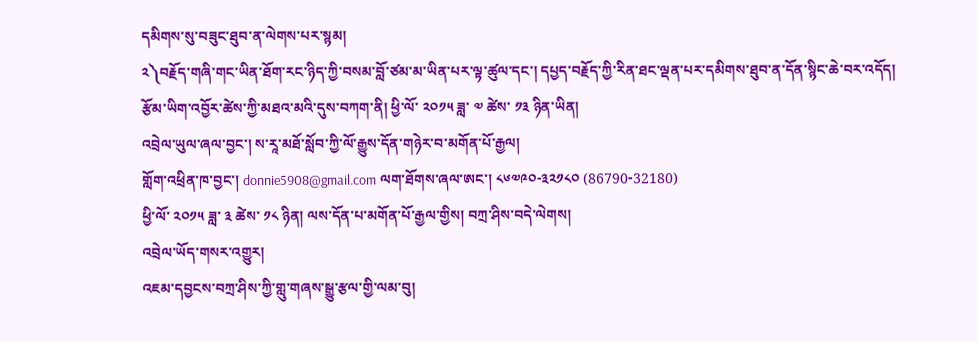དམིགས་སུ་བཟུང་ཐུབ་ན་ལེགས་པར་སྙམ།
༢༽བརྗོད་གཞི་གང་ཡིན་ཐོག་རང་ཉིད་ཀྱི་བསམ་བློ་ཙམ་མ་ཡིན་པར་ལྟ་ཚུལ་དང་། དཔྱད་བརྗོད་ཀྱི་རིན་ཐང་ལྡན་པར་དམིགས་ཐུབ་ན་དོན་སྙིང་ཆེ་བར་འདོད།
རྩོམ་ཡིག་འབྱོར་ཚེས་ཀྱི་མཐའ་མའི་དུས་བཀག་ནི། ཕྱི་ལོ་ ༢༠༡༥ ཟླ་ ༧ ཚེས་ ༡༣ ཉིན་ཡིན།
འབྲེལ་ཡུལ་ཞལ་བྱང་། ས་རཱ་མཐོ་སློབ་ཀྱི་ལོ་རྒྱུས་དོན་གཉེར་བ་མགོན་པོ་རྒྱལ།
གློག་འཕྲིན་ཁ་བྱང་། donnie5908@gmail.com ལག་ཐོགས་ཞལ་ཨང་། ༨༦༧༩༠-༣༢༡༨༠ (86790-32180)
ཕྱི་ལོ་ ༢༠༡༥ ཟླ་ ༣ ཚེས་ ༡༨ ཉིན། ལས་དོན་པ་མགོན་པོ་རྒྱལ་གྱིས། བཀྲ་ཤིས་བདེ་ལེགས།
འབྲེལ་ཡོད་གསར་འགྱུར།
འཇམ་དབྱངས་བཀྲ་ཤིས་ཀྱི་གླུ་གཞས་སྒྱུ་རྩལ་གྱི་ལམ་བུ།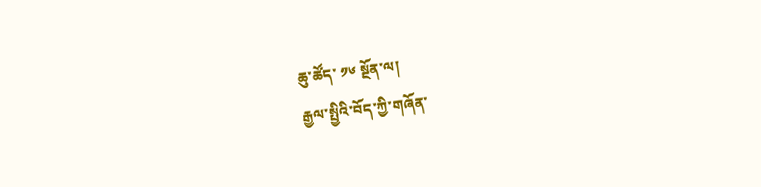ཆུ་ཚོད་ ༡༦ སྔོན་ལ།
རྒྱལ་སྤྱིའི་བོད་ཀྱི་གཞོན་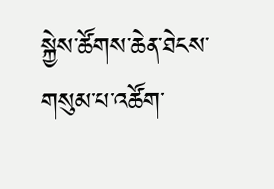སྐྱེས་ཚོགས་ཆེན་ཐེངས་གསུམ་པ་འཚོག་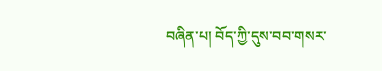བཞིན་པ། བོད་ཀྱི་དུས་བབ་གསར་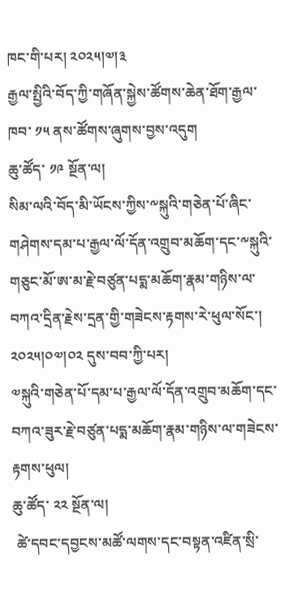ཁང་གི་པར། ༢༠༢༥།༧།༣
རྒྱལ་སྤྱིའི་བོད་ཀྱི་གཞོན་སྐྱེས་ཚོགས་ཆེན་ཐོག་རྒྱལ་ཁབ་ ༡༥ ནས་ཚོགས་ཞུགས་བྱས་འདུག
ཆུ་ཚོད་ ༡༩ སྔོན་ལ།
སིམ་ལའི་བོད་མི་ཡོངས་ཀྱིས་༸སྐུའི་གཅེན་པོ་ཞིང་གཤེགས་དམ་པ་རྒྱལ་ལོ་དོན་འགྲུབ་མཆོག་དང་༸སྐུའི་གཅུང་མོ་ཨ་མ་རྗེ་བཙུན་པདྨ་མཆོག་རྣམ་གཉིས་ལ་བཀའ་དྲིན་རྗེས་དྲན་གྱི་གཟེངས་རྟགས་རེ་ཕུལ་སོང་།  ༢༠༢༥།༠༧།༠༢ དུས་བབ་ཀྱི་པར།
༧སྐུའི་གཅེན་པོ་དམ་པ་རྒྱལ་ལོ་དོན་འགྲུབ་མཆོག་དང་བཀའ་ཟུར་རྗེ་བཙུན་པདྨ་མཆོག་རྣམ་གཉིས་ལ་གཟེངས་རྟགས་ཕུལ།
ཆུ་ཚོད་ ༢༢ སྔོན་ལ།
 ཚེ་དབང་དབྱངས་མཚོ་ལགས་དང་བསྟན་འཛིན་སྲི་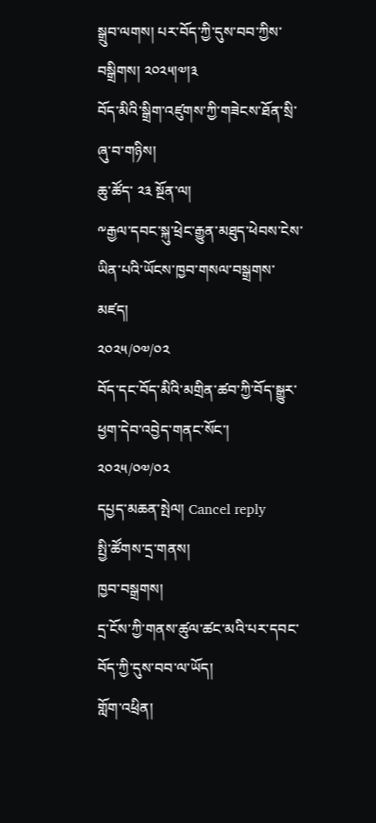སྒྲུབ་ལགས། པར་བོད་ཀྱི་དུས་བབ་ཀྱིས་བསྒྲིགས། ༢༠༢༥།༧།༣
བོད་མིའི་སྒྲིག་འཛུགས་ཀྱི་གཟེངས་ཐོན་སྲི་ཞུ་བ་གཉིས།
ཆུ་ཚོད་ ༢༣ སྔོན་ལ།
༸རྒྱལ་དབང་སྐུ་ཕྲེང་རྒྱུན་མཐུད་ཕེབས་ངེས་ཡིན་པའི་ཡོངས་ཁྱབ་གསལ་བསྒྲགས་མཛད།
༢༠༢༥/༠༧/༠༢
བོད་དང་བོད་མིའི་མགྲིན་ཚབ་ཀྱི་བོད་སྒྱུར་ཕྱག་དེབ་འབྱེད་གནང་སོང་།
༢༠༢༥/༠༧/༠༢
དཔྱད་མཆན་སྤེལ། Cancel reply
སྤྱི་ཚོགས་དྲ་གནས།
ཁྱབ་བསྒྲགས།
དྲ་ངོས་ཀྱི་གནས་ཚུལ་ཚང་མའི་པར་དབང་བོད་ཀྱི་དུས་བབ་ལ་ཡོད།
གློག་འཕྲིན།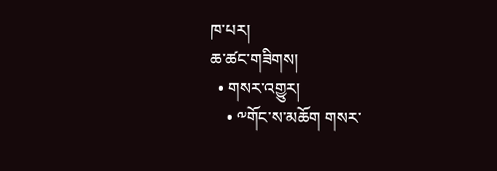ཁ་པར།
ཆ་ཚང་གཟིགས།
  • གསར་འགྱུར།
    • ༸གོང་ས་མཆོག གསར་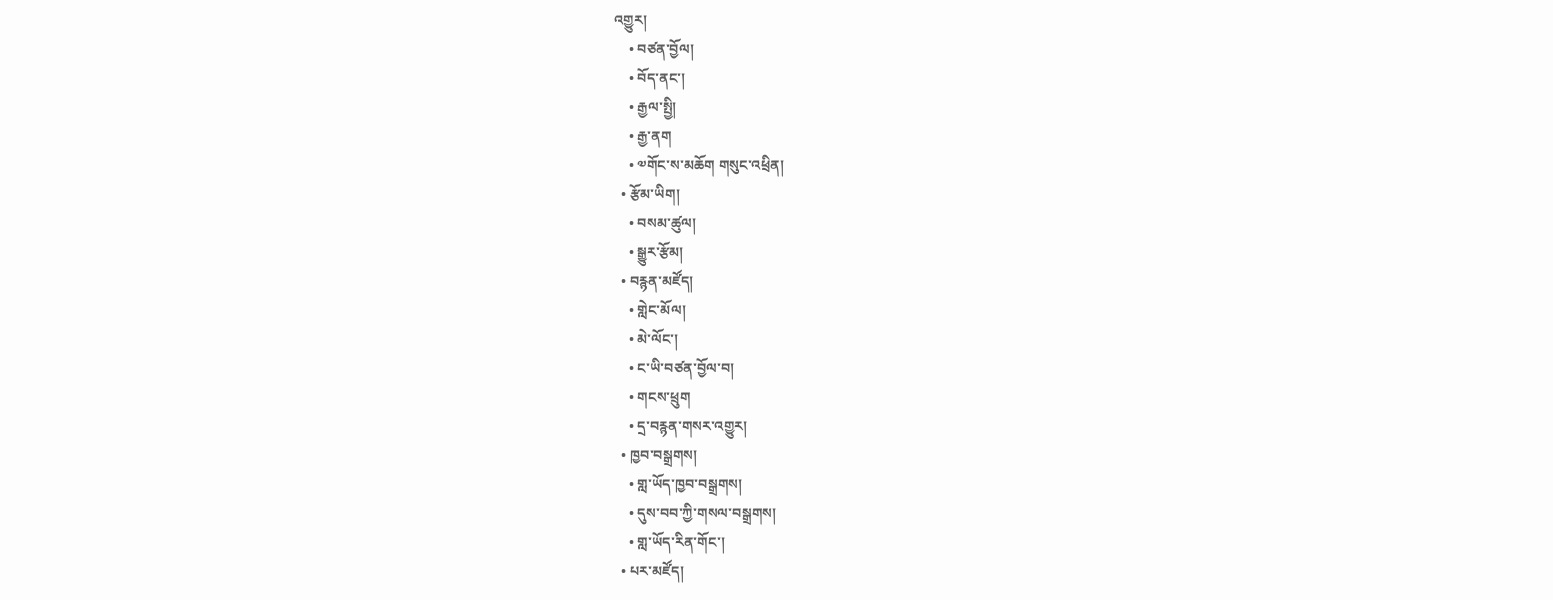འགྱུར།
    • བཙན་བྱོལ།
    • བོད་ནང་།
    • རྒྱལ་སྤྱི།
    • རྒྱ་ནག
    • ༧གོང་ས་མཆོག གསུང་འཕྲིན།
  • རྩོམ་ཡིག།
    • བསམ་ཚུལ།
    • སྒྱུར་རྩོམ།
  • བརྙན་མཛོད།
    • གླེང་མོལ།
    • མེ་ལོང་།
    • ང་ཡི་བཙན་བྱོལ་བ།
    • གངས་ཕྲུག
    • དྲ་བརྙན་གསར་འགྱུར།
  • ཁྱབ་བསྒྲགས།
    • གླ་ཡོད་ཁྱབ་བསྒྲགས།
    • དུས་བབ་ཀྱི་གསལ་བསྒྲགས།
    • གླ་ཡོད་རིན་གོང་།
  • པར་མཛོད།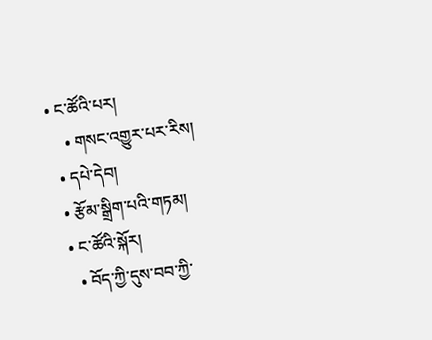• ང་ཚོའི་པར།
    • གསང་འགྱུར་པར་རིས།
  • དཔེ་དེབ།
  • རྩོམ་སྒྲིག་པའི་གཏམ།
  • ང་ཚོའི་སྐོར།
    • བོད་ཀྱི་དུས་བབ་ཀྱི་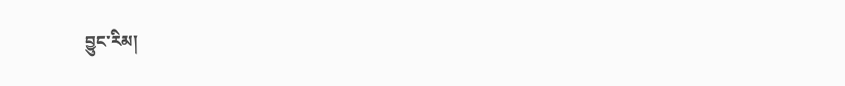བྱུང་རིམ།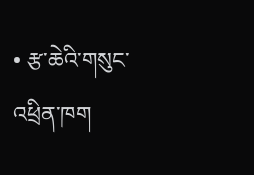• རྩ་ཆེའི་གསུང་འཕྲིན་ཁག